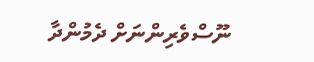ނޫސްވެރިންނަށް ދެމުންދާ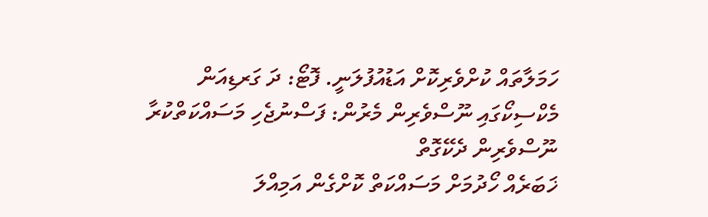ހަމަލާތައް ކުށްވެރިކޮށް އަޑުއުފުލަނީ. ފޮޓޯ: ދަ ގަރޑިއަން
މެކްސިކޯގައި ނޫސްވެރިން މެރުން: ފަސްނުޖެހި މަސައްކަތްކުރާ ނޫސްވެރިން ދެކޭގޮތް
ޚަބަރެއް ހޯދުމަށް މަސައްކަތް ކޮށްގެން އަމިއްލަ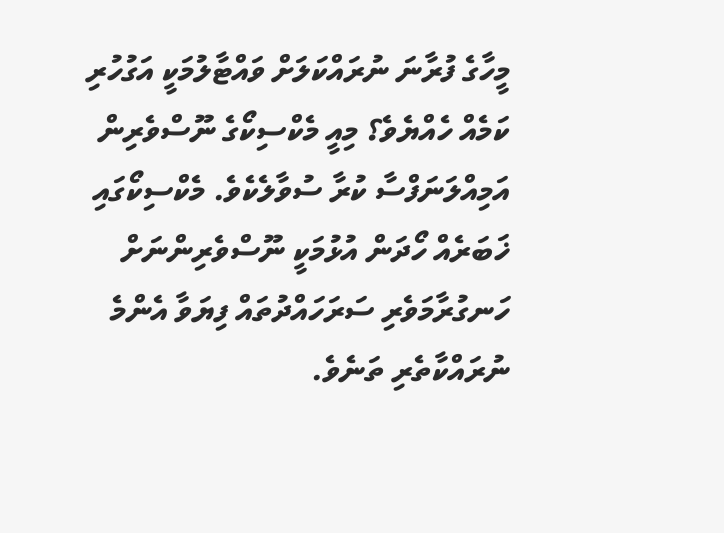މީހާގެ ފުރާނަ ނުރައްކަލަށް ވައްޓާލުމަކީ އަގުހުރި ކަމެއް ހެއްޔެވެ؟ މިއީ މެކްސިކޯގެ ނޫސްވެރިން އަމިއްލަނަފްސާ ކުރާ ސުވާލެކެވެ. މެކްސިކޯގައި ޚަބަރެއް ހޯދަން އުޅުމަކީ ނޫސްވެރިންނަށް ހަނގުރާމަވެރި ސަރަހައްދުތައް ފިޔަވާ އެންމެ ނުރައްކާތެރި ތަނެވެ.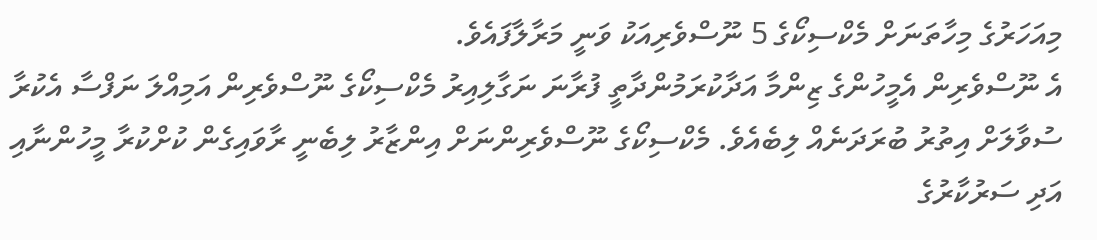މިއަހަރުގެ މިހާތަނަށް މެކްސިކޯގެ 5 ނޫސްވެރިއަކު ވަނީ މަރާލާފައެވެ.
އެ ނޫސްވެރިން އެމީހުންގެ ޒިންމާ އަދާކުރަމުންދާތީ ފުރާނަ ނަގާލިއިރު މެކްސިކޯގެ ނޫސްވެރިން އަމިއްލަ ނަފްސާ އެކުރާ ސުވާލަށް އިތުރު ބުރަދަނެއް ލިބެއެވެ. މެކްސިކޯގެ ނޫސްވެރިންނަށް އިންޒާރު ލިބެނީ ރާވައިގެން ކުށްކުރާ މީހުންނާއި އަދި ސަރުކާރުގެ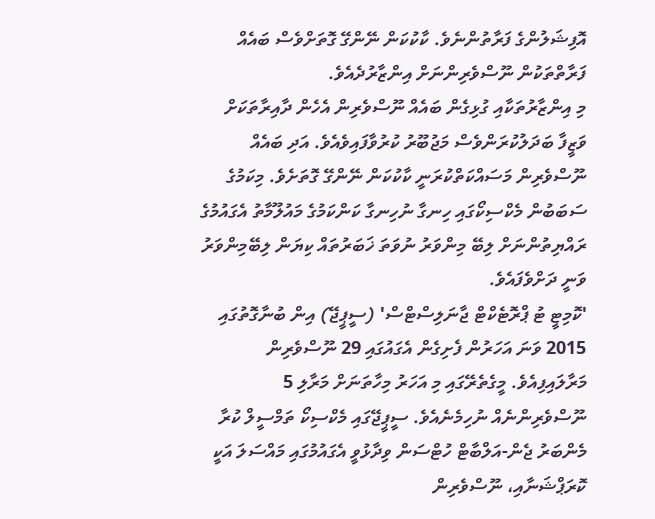އޮފިޝަލުންގެ ފަރާތުންނެވެ. ކާކުކަން ނޭންގޭ ގޮތަށްވެސް ބައެއް ފަރާތްތަކުން ނޫސްވެރިންނަށް އިންޒާރުދެއެވެ.
މި އިންޒާރުތަކާއި ގުޅިގެން ބައެއް ނޫސްވެރިން އެހެން ދާއިރާތަކަށް ވަޒީފާ ބަދަލުކުރަންވެސް މަޖުބޫރު ކުރުވާފައިވެއެވެ. އަދި ބައެއް ނޫސްވެރިން މަސައްކަތްކުރަނީ ކާކުކަން ނޭންގޭ ގޮތަށެވެ. މިކަމުގެ ސަބަބުން މެކްސިކޯގައި ހިނގާ ނުހިނގާ ކަންކަމުގެ މައުލޫމާތު އެގައުމުގެ ރައްޔިތުންނަށް ލިބޭ މިންވަރު ނުވަތަ ޚަބަރުތައް ކިޔަން ލިބޭމިންވަރު ވަނީ ދަށްވެފައެވެ.
'ކޮމިޓީ ޓު ޕްރޮޓެކްޓް ޖާނަލިސްޓްސް' (ސީޕީޖޭ) އިން ބުނާގޮތުގައި 2015 ވަނަ އަހަރުން ފެށިގެން އެގައުގައި 29 ނޫސްވެރިން މަރާލައިފިއެވެ. މީގެތެރޭގައި މި އަހަރު މިހާތަނަށް މަރާލި 5 ނޫސްވެރިންނެއް ނުހިމެނެއެވެ. ސީޕީޖޭގައި މެކްސިކޯ ތަމްސީލް ކުރާ މެންބަރު ޖެން-އަލްބާޓް ހުޓްސަން ވިދާޅުވީ އެގައުމުގައި މައްސަލަ އަކީ ކޮރަޕްޝަނާއި، ނޫސްވެރިން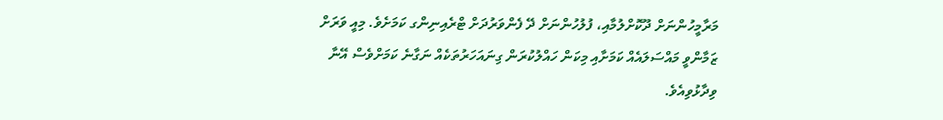މަރާމީހުންނަށް ދޫކޮށްލުމާއި، ފުލުހުންނަށް ދޭ ފެންވަރުދަށް ޓްރެއިނިންގ ކަމަށެވެ. މިއީ ވަރަށް ޒަމާންވީ މައްސަލައެއް ކަމަށާއި މިކަން ހައްލުކުރަން ގިނައަހަރުތަކެއް ނަގާނެ ކަމަށްވެސް އޭނާ ވިދާޅުވިއެވެ.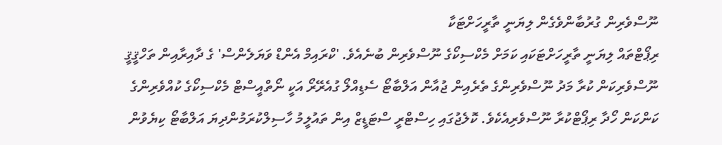ނޫސްވެރިން ގުރުބާންވެގެން ލިޔަނީ ތާރީހަށްޓަކާ
ރިޕޯޓްތައް ލިޔަނީ ތާރީހަށްޓަކައި ކަމަށް މެކްސިކޯގެ ނޫސްވެރިން ބުނެއެވެ. 'ކްރައިމް އެންޑް ވަޔަލެންސް' ގެ ދާއިރާއިން ތަހްޤީޤީ ނޫސްވެރިކަން ކުރާ މަދު ނޫސްވެރިންގެ ތެރެއިން ޖުއާން އަލްބާޓޯ ސެޑިއްލޯ ގުއެރޭރޯ އަކީ ނޯތްއީސްޓް މެކްސިކޯގެ ކުއްވެރިންގެ ކަންކަން ހޯދާ ރިޕޯޓްކުރާ ނޫސްވެރިއެކެވެ. ކޮލެޖުގައި ހިސްޓްރީ ސްޓަޑީޒް އިން ތައުލީމު ހާސިލްކުރަމުންދިޔަ އަލްބާޓޯ ކިޔެވުން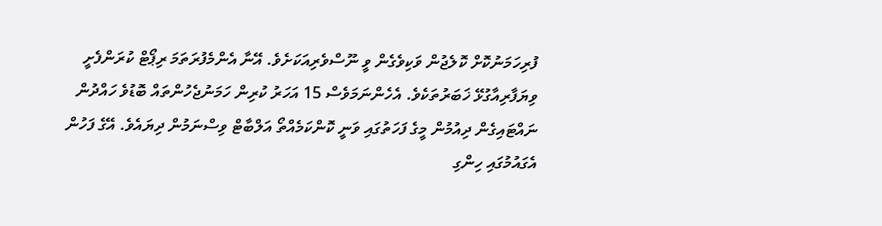ފުރިހަމަނުކޮށް ކޮލެޖުން ވަކިވެގެން ވީ ނޫސްވެރިއަކަށެވެ. އޭނާ އެންމެފުރަތަމަ ރިޕޯޓް ކުރަންފެށީ ވިޔަފާރިއާގުޅޭ ޚަބަރުތަކެވެ. އެހެންނަމަވެސް 15 އަހަރު ކުރިން ހަމަނުޖެހުންތައް ބޮޑުވެ ހައްދުން ނައްޓައިގެން ދިއުމުން މީގެ ފަހަތުގައި ވަނީ ކޮންކަމެއްތޯ އަލްބާޓް ވިސްނަމުން ދިޔައެވެ. އޭގެ ފަހުން އެގައުމުގައި ހިންގި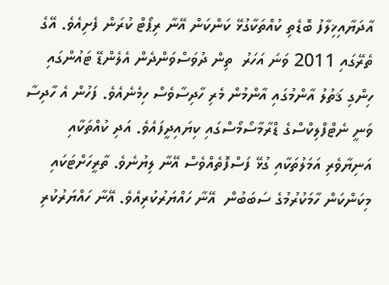އާދަޔާއިޚިލާފު ބޮޑެތި ކުއްތަކާގުޅޭ ކަންކަން އޭނާ ރިޕޯޓް ކުރަން ފެށިއެވެ. އޭގެ ތެރޭގައި 2011 ވަނަ އަހަރު  ތިން ދުވަސްވަންދެން އެލެންޑޭ ޓައުންގައި ހިންގި ޤަތުލު އާންމުގައި އާންމުން މެރި ހާދިސާވެސް ހިމެނެއެވެ. ފަހުން އެ ހާދިސާ ވަނީ ނެޓްފްލިކްސްގެ ޑްރާމާސޯމޯސްގައި ކިޔައިދީފައެވެ. އަދި ކުއްތަކާއި އަނިޔާވެރި އަމަލުތަކާއި ގުޅޭ ފަސްފޮތެއްވެސް އޭނާ ލިޔުނެވެ. ތާރީހަށްޓަކައި މިކަންކަން ހާމަކުރުމުގެ ސަބަބުން  އޭނާ ހައްޔަރުކުރިއެވެ. އޭނާ ހައްޔަރުކުރި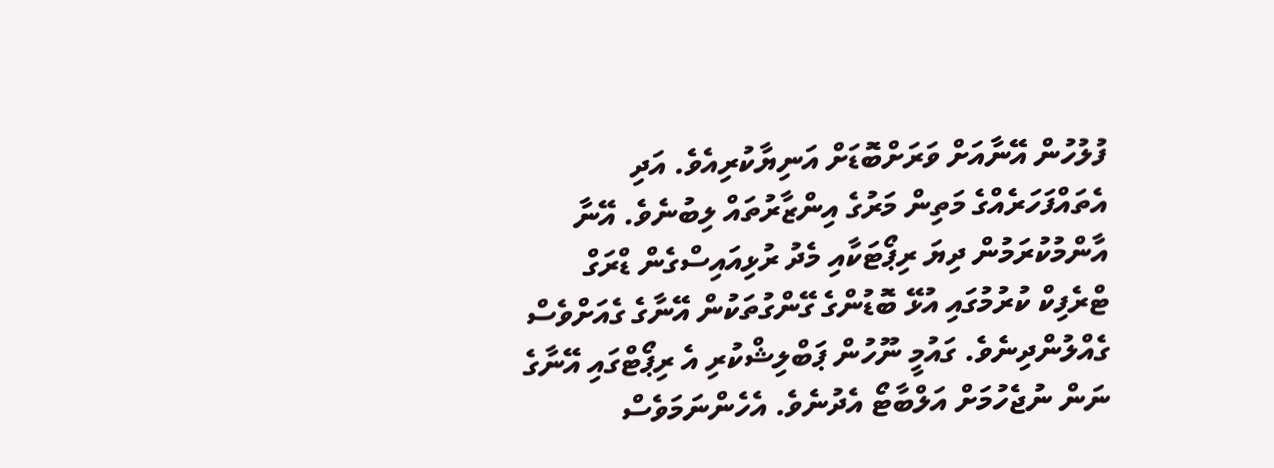ފުލުހުން އޭނާއަށް ވަރަށްބޮޑަށް އަނިޔާކުރިއެވެ. އަދި އެތައްފަހަރެއްގެ މަތިން މަރުގެ އިންޒާރުތައް ލިބުނެވެ. އޭނާ އާންމުކުރަމުން ދިޔަ ރިޕޯޓަކާއި މެދު ރުޅިއައިސްގެން ޑްރަގް ޓްރެފިކް ކުރުމުގައި އުޅޭ ބޮޑުންގެ ގޭންގުތަކުން އޭނާގެ ގެއަށްވެސް ގެއްލުންދިނެވެ. ގައުމީ ނޫހުން ޕަބްލިޝްކުރި އެ ރިޕޯޓްގައި އޭނާގެ ނަން ނުޖެހުމަށް އަލްބާޓޯ އެދުނެވެ. އެހެންނަމަވެސް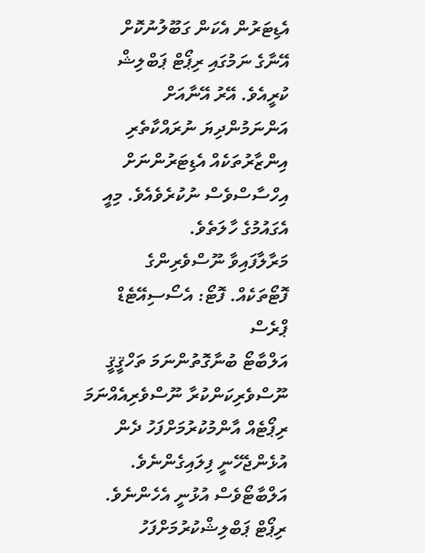އެޑިޓަރުން އެކަން ގަބޫލުނުކޮށް އޭނާގެ ނަމުގައި ރިޕޯޓް ޕަބްލިޝް ކުރީއެވެ. އޭރު އޭނާއަށް އަންނަމުންދިޔަ ނުރައްކާތެރި އިންޒާރުތަކެއް އެޑިޓަރުންނަށް އިހްސާސްވެސް ނުކުރެވެއެވެ. މިއީ އެގައުމުގެ ހާލަތެވެ.
މަރާލާފައިވާ ނޫސްވެރިންގެ ފޮޓޯތަކެއް. ފޮޓޯ: އެސޯސިއޭޓެޑް ޕްރެސް
އަލްބާޓޯ ބުނާގޮތުންނަމަ ތަހްޤީޤީ ނޫސްވެރިކަންކުރާ ނޫސްވެރިއެއްނަމަ ރިޕޯޓެއް އާންމުކުރުމަށްފަހު ދެން އުޅެންޖެހޭނީ ފިލައިގެންނެވެ. އަލްބާޓޯވެސް އުޅުނީ އެހެންނެވެ. ރިޕޯޓް ޕަބްލިޝްކުރުމަށްފަހު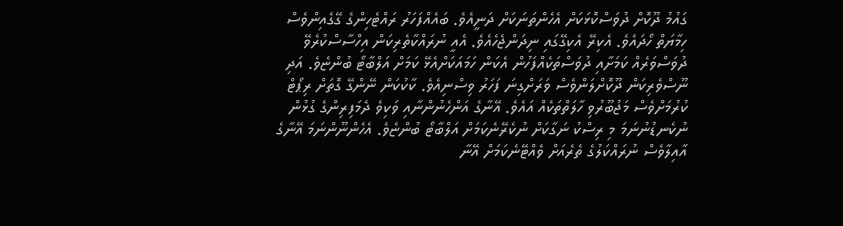ގައުމު ދޫކޮށް ދުވަސްކޮޅަކަށް އެހެންތަނަކަށް ދަނީއެވެ. ބައެއްފަހަރު ރައްޓެހިންގެ ގޭގެއިންވެސް ހިމާޔަތް ހޯދައެވެ. އެކިރޭ އެކިގޭގައި ނިދަންޖެހެއެވެ. އެއީ ނުރައްކާތެރިކަން އިހްސާސްކުރެވޭ ދުވަސްވަރެއް ކަމަށާއި ދުވަސްތަކެއްފަހުން އެކަން ހަމައަކަށްއެޅޭ ކަމަށް އަލްބާޓޯ ބުންޏެވެ. އަދި ނޫސްވެރިކަން ދޫކޮށްލަންވެސް ވަރަށްގިނަ ފަހަރު ވިސްނިއެވެ. ކާކުކަން ނޭންގޭ ގޮތަށް ރިޕޯޓް ކުރުމަށްވެސް މަޖުބޫރުވި ހާލަތްތަކެއް އައެވެ. އޭނާގެ އަންހެނުންނާއި ވަކިވެ ދެމަފިރިންގެ ގުޅުން ނުކެނޑުނުނަމަ މި ރިސްކު ނަގާކަށް ނުކެރޭނެކަމަށް އަލްބާޓޯ ބުންޏެވެ. އެހެންނޫންނަމަ އޭނާގެ އާއިލާވެސް ނުރައްކަލުގެ ތެރެއަށް ވެއްޓޭނެކަމަށް އޭނާ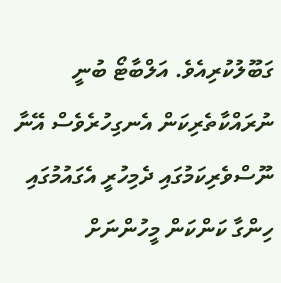ގަބޫލުކުރިއެވެ. އަލްބާޓޯ ބުނީ ނުރައްކާތެރިކަން އެނގިހުރެވެސް އޭނާ ނޫސްވެރިކަމުގައި ދެމިހުރީ އެގައުމުގައި ހިންގާ ކަންކަން މީހުންނަށް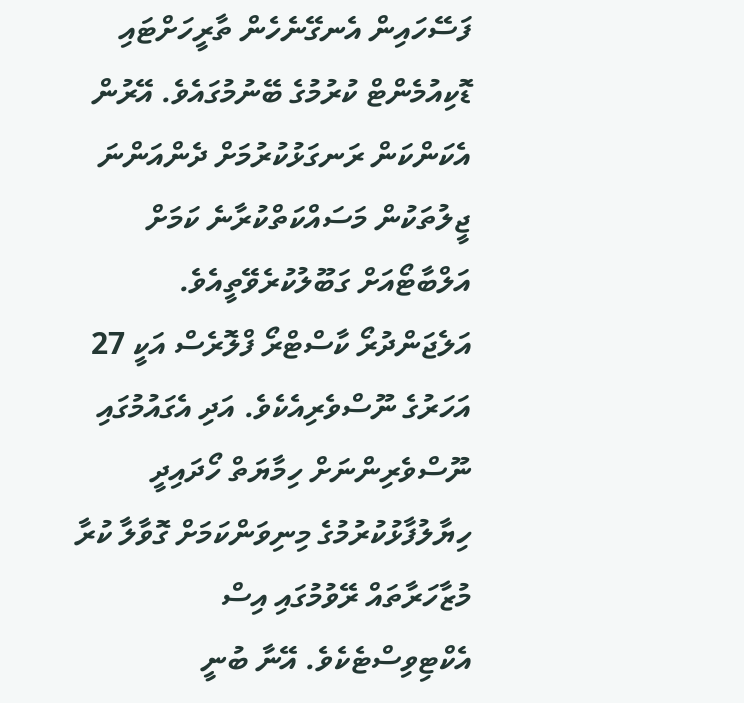ފަސޭހައިން އެނގޭނެހެން ތާރީހަށްޓައި ޑޮކިއުމެންޓް ކުރުމުގެ ބޭނުމުގައެވެ. އޭރުން އެކަންކަން ރަނގަޅުކުރުމަށް ދެންއަންނަ ޖީލުތަކުން މަސައްކަތްކުރާނެ ކަމަށް އަލްބާޓޯއަށް ގަބޫލުކުރެވޭތީއެވެ.
އަލެޖަންދުރޯ ކާސްޓްރޯ ފްލޮރެސް އަކީ 27 އަހަރުގެ ނޫސްވެރިއެކެވެ. އަދި އެގައުމުގައި ނޫސްވެރިންނަށް ހިމާޔަތް ހޯދައިދީ ހިޔާލުފާޅުކުރުމުގެ މިނިވަންކަމަށް ގޮވާލާ ކުރާ މުޒާހަރާތައް ރޭވުމުގައި އިސް އެކްޓިވިސްޓެކެވެ. އޭނާ ބުނީ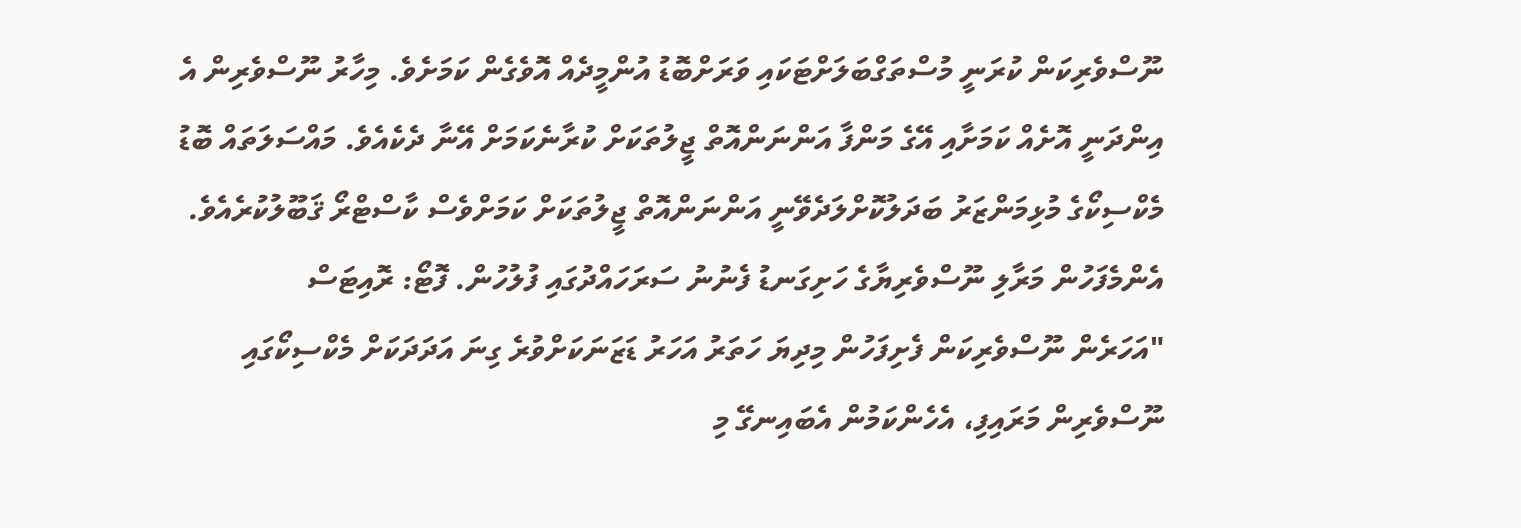ނޫސްވެރިކަން ކުރަނީ މުސްތަގްބަލަށްޓަކައި ވަރަށްބޮޑު އުންމީދެއް އޮވެގެން ކަމަށެވެ. މިހާރު ނޫސްވެރިން އެ އިންދަނީ އޮށެއް ކަމަށާއި އޭގެ މަންފާ އަންނަންއޮތް ޖީލުތަކަށް ކުރާނެކަމަށް އޭނާ ދެކެއެވެ. މައްސަލަތައް ބޮޑު މެކްސިކޯގެ މުޅިމަންޒަރު ބަދަލުކޮށްލަދެވޭނީ އަންނަންއޮތް ޖީލުތަކަށް ކަމަށްވެސް ކާސްޓްރޯ ޤަބޫލުކުރެއެވެ.
އެންމެފަހުން މަރާލި ނޫސްވެރިޔާގެ ހަށިގަނޑު ފެނުނު ސަރަހައްދުގައި ފުލުހުން. ފޮޓޯ: ރޮއިޓަސް
"އަހަރެން ނޫސްވެރިކަން ފެށިފަހުން މިދިޔަ ހަތަރު އަހަރު ޑަޒަނަކަށްވުރެ ގިނަ އަދަދަކަށް މެކްސިކޯގައި ނޫސްވެރިން މަރައިފި، އެހެންކަމުން އެބައިނގޭ މި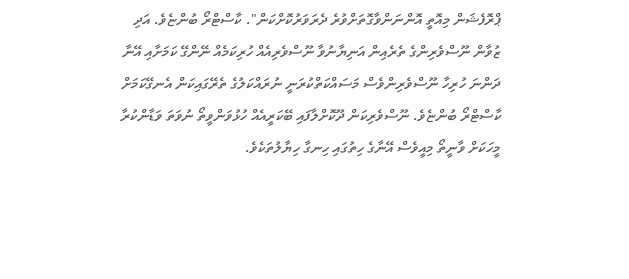ޕްރޮފެޝަން މިއޮތީ އޮންނަންވާގޮތަށްވުރެ ދެރަވަރުކޮށްކަން". ކާސްޓްރޯ ބުންޏެވެ. އަދި ޒުވާން ނޫސްވެރިންގެ ތެރެއިން އަނިޔާނުވާ ނޫސްވެރިއެއް ހުރިކަމެއް ނޭންގޭ ކަމަށާއި އޭނާ ދަންނަ ހުރިހާ ނޫސްވެރިންވެސް މަސައްކަތްކުރަނީ ނުރައްކަލުގެ ތެރޭގައިކަން އެނގޭކަމަށް ކާސްޓްރޯ ބުންޏެވެ. ނޫސްވެރިކަން ދޫކޮށްލާފައި ބޭކަރީއެއް ހުޅުވަންވީތޯ ނުވަތަ ވަޑާންކުރާ މީހަކަށް ވާނީތޯ މިއީވެސް އޭނާގެ ހިތުގައި ހިނގާ ހިޔާލުތަކެވެ.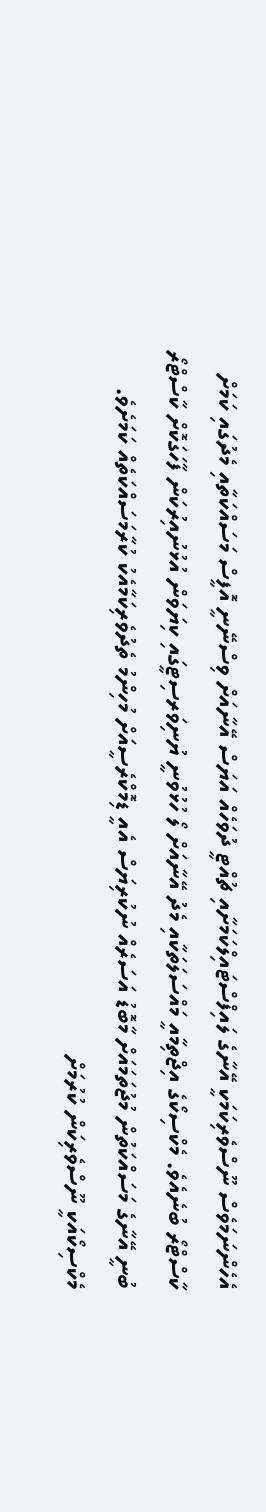އެހެންނަމަވެސް ނޫސްވެރިކަމަކީ އޭނާގެ ލައިފްސްޓައިލްކަމަށާއި ޗުއްޓީ ދުވަހެއް އަޔަސް އޭނާއަށް ވިސްނޭނީ އޮފީސް މަސައްކަތާއި މެދުގައި ކަމަށް ކާސްޓްރޯ ބުނެއެވެ. މެކްސިކޯގެ އިޖްތިމާއީ މައްސަލަތަކާއި މެދު އޭނާއަށް ލޯ ހުޅުވުނީ ޔުނިވަރސިޓީގައި ކިޔަވަން އުޅުނުއިރުކަން ފާހަގަކޮށް ކާސްޓްރޯ ބުނީ އޭނާގެ މަސައްކަތުން މުޖުތަމައަށް މާބޮޑު އަސަރެއް ނުކުރިޔަސް އެއީ ޑިމޮކްރެސީއަށް މުހިންމު ތެދުވެރިކަމާއެކު ކުރާމަސައްކަތެއް ކަމަށެވެ.
މެކްސިކޯއަކީ ނޫސްވެރިކަން ކުރުމަށް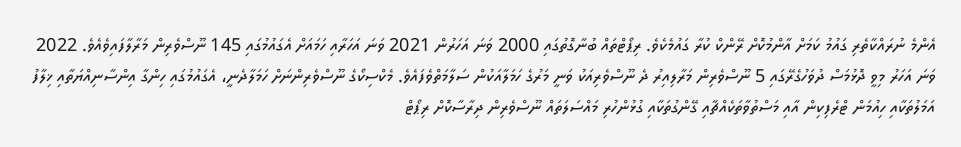އެންމެ ނުރައްކާތެރި ގައުމު ކަމަށް އާންމުކޮށް ރޭންކް ކުރާ ގައުމެކެވެ. ރިޕޯޓްތައް ބުނާގޮތުގައި 2000 ވަނަ އަހަރުން 2021 ވަނަ އަހަރާއި ހަމައަށް އެގައުމުގައި 145 ނޫސްވެރިން މަރާލާފައިވެއެވެ. 2022 ވަނަ އަހަރު މިވީ ދޮޅުމަސް ދުވަހުގެރޭގައި 5 ނޫސްވެރިން މަރާލިއިރު ދެ ނޫސްވެރިއަކު ވަނީ މަރުގެ ހަމަލާއަކުން ސަލާމަތްވެފައެވެ. މެކްސިކޯގެ ނޫސްވެރިންނަށް ހަމަލާދެނީ، އެގައުމުގައި ހިންގާ އިންސާނިއްޔަތާއި ޚިލާފު އަމަލުތަކާއި ހިއުމަން ޓްރެފިކިން އާއި މަސްތުވާތަކެއްޗާއި ގޭންގުތަކާއި ގުޅުންހުރި މައްސަލަތައް ނޫސްވެރިން ދިރާސާކޮށް ރިޕޯޓް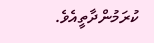ކުރަމުންދާތީއެވެ.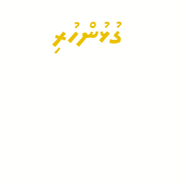ގުޅުންހުރި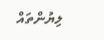ލިޔުންތައް